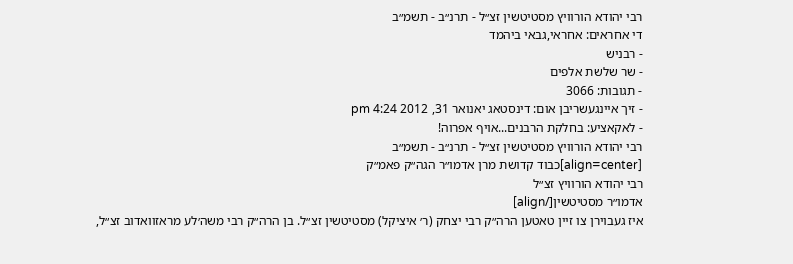רבי יהודא הורוויץ מסטיטשין זצ״ל - תרנ״ב - תשמ״ב
די אחראים: אחראי,גבאי ביהמד
- רבניש
- שר שלשת אלפים
- תגובות: 3066
- זיך איינגעשריבן אום: דינסטאג יאנואר 31, 2012 4:24 pm
- לאקאציע: בחלקת הרבנים...אויף אפרוה!
רבי יהודא הורוויץ מסטיטשין זצ״ל - תרנ״ב - תשמ״ב
[align=center]כבוד קדושת מרן אדמו״ר הגה״ק פאמ״ק
רבי יהודא הורוויץ זצ״ל
אדמו״ר מסטיטשין[/align]
איז געבוירן צו זיין טאטען הרה״ק רבי יצחק (ר׳ איציקל) מסטיטשין זצ״ל. בן הרה״ק רבי משה׳לע מראזוואדוב זצ״ל,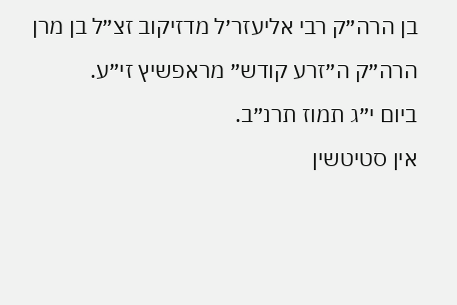בן הרה״ק רבי אליעזר׳ל מדזיקוב זצ״ל בן מרן הרה״ק ה״זרע קודש״ מראפשיץ זי״ע.
ביום י״ג תמוז תרנ״ב.
אין סטיטשין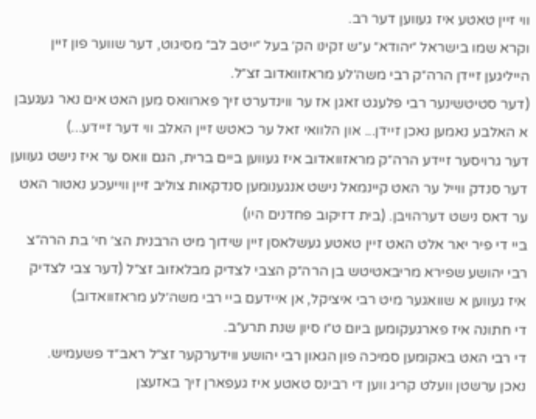ווי זיין טאטע איז געווען דער רב.
וקרא שמו בישראל ״יהודא״ ע״ש זקינו הק׳ בעל ״ייטב לב״ מסיגוט, דער שווער פון זיין הייליגען זיידן הרה״ק רבי משה׳לע מראזוואדוב זצ״ל.
(דער סטיטשינער רבי פלעגט זאגן אז ער ווינדערט זיך פארוואס מען האט אים נאר געגעבן א האלבע נאמען נאכן זיידן... און הלוואי זאל ער כאטש זיין האלב ווי דער זיידע...)
דער גרויסער זיידע הרה״ק מראזוואדוב איז געווען ביים ברית, הגם וואס ער איז נישט געווען דער סנדק ווייל ער האט קיינמאל נישט אנגענומען סנדקאות צוליב זיין ווייעכע נאטור האט ער דאס נישט דערהויבן. (בית דזיקוב פחדנים היו)
ביי די פיר יאר אלט האט זיין טאטע געשלאסן זיין שידוך מיט הרבנית הצ׳ חי׳ בת הרה״צ רבי יהושע שפירא מריבאטיטש בן הרה״ק הצבי לצדיק מבלאזוב זצ״ל (דער צבי לצדיק איז געווען א שוואגער מיט רבי איציקל, אן איידעם ביי רבי משה׳לע מראזוואדוב)
די חתונה איז פארגעקומען ביום ט״ו סיון שנת תרע״ב.
די רבי האט באקומען סמיכה פון הגאון רבי יהושע ווידערקער זצ״ל ראב״ד פשעמיש.
נאכן ערשטן וועלט קריג ווען די רבינס טאטע איז געפארן זיך באזעצן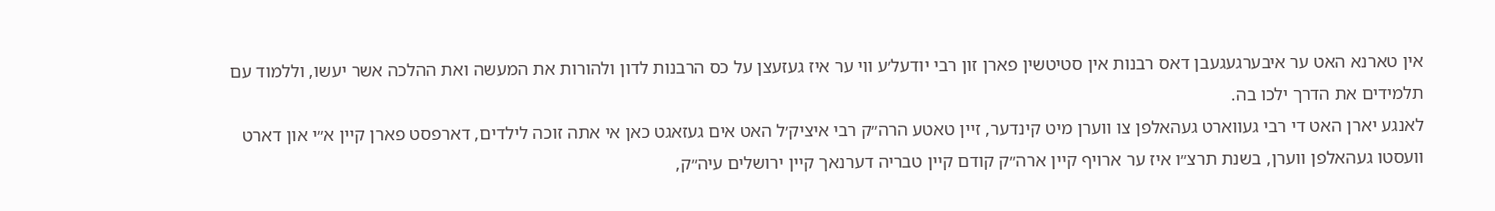אין טארנא האט ער איבערגעגעבן דאס רבנות אין סטיטשין פארן זון רבי יודעל׳ע ווי ער איז געזעצן על כס הרבנות לדון ולהורות את המעשה ואת ההלכה אשר יעשו, וללמוד עם תלמידים את הדרך ילכו בה.
לאנגע יארן האט די רבי געווארט געהאלפן צו ווערן מיט קינדער, זיין טאטע הרה״ק רבי איציק׳ל האט אים געזאגט כאן אי אתה זוכה לילדים, דארפסט פארן קיין א״י און דארט וועסטו געהאלפן ווערן, בשנת תרצ״ו איז ער ארויף קיין ארה״ק קודם קיין טבריה דערנאך קיין ירושלים עיה״ק,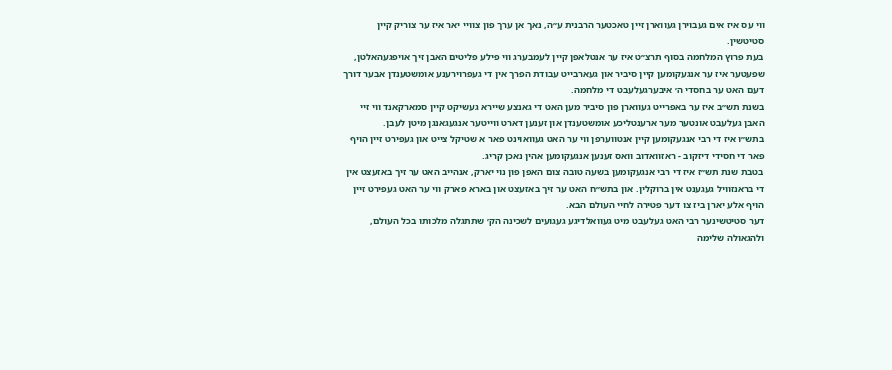ווי עס איז אים געבוירן געווארן זיין טאכטער הרבנית ע״ה, נאך אן ערך פון צוויי יאר איז ער צוריק קיין סטיטשין.
בעת פרוץ המלחמה בסוף תרצ״ט איז ער אנטלאפן קיין לעמבערג ווי פילע פליטים האבן זיך אויפגעהאלטן, שפעטער איז ער אנגעקומען קיין סיביר און געארבייט עבודת הפרך אין די געפרוירענע אומשטענדן אבער דורך דעם האט ער בחסדי ה׳ איבערגעלעבט די מלחמה.
בשנת תש״ב איז ער באפרייט געווארן פון סיביר מען האט די גאנצע שיירא געשיקט קיין סמארקאנד ווי זיי האבן געלעבט אונטער מער ארענטליכע אומשטענדן און זענען דארט ווייטער אנגעגאנגן מיטן לעבן.
בתש״ו איז די רבי אנגעקומען קיין אנטווערפן ווי ער האט געוואוינט פאר א שטיקל צייט און געפירט זיין הויף פאר די חסידי דיזקוב - ראזוואדוב וואס זענען אנגעקומען אהין נאכן קריג.
בטבת שנת תש״ז איז די רבי אנגעקומען בשעה טובה צום האפן פון נוי יארק, אנהייב האט ער זיך באזעצט אין די בראנזוויל געגענט אין ברוקלין. און בתש״ח האט ער זיך באזעצט און בארא פארק ווי ער האט געפירט זיין הויף אלע יארן ביז צו דער פטירה לחיי העולם הבא.
דער סטיטשינער רבי האט געלעבט מיט געוואלדיגע געגועים לשכינה הק׳ שתתגלה מלכותו בכל העולם, ולהגאולה שלימה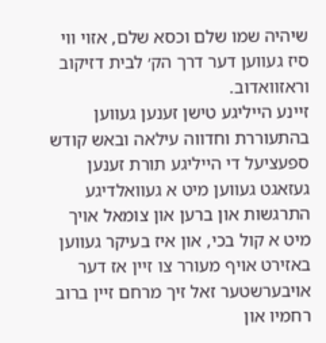שיהיה שמו שלם וכסא שלם, אזוי ווי סיז געווען דער דרך הק׳ לבית דזיקוב וראזוואדוב.
זיינע הייליגע טישן זענען געווען בהתעוררת וחדווה עילאה ובאש קודש ספעציעל די הייליגע תורת זענען געזאגט געווען מיט א געוואלדיגע התרגשות און ברען און צומאל אויך מיט א קול בכי, און איז בעיקר געווען באזירט אויף מעורר צו זיין אז דער אויבערשטער זאל זיך מרחם זיין ברוב רחמיו און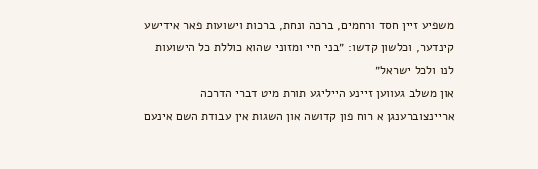משפיע זיין חסד ורחמים, ברכה ונחת, ברכות וישועות פאר אידישע קינדער, וכלשון קדשו: ״בני חיי ומזוני שהוא כוללת כל הישועות לנו ולכל ישראל״
און משלב געווען זיינע הייליגע תורת מיט דברי הדרכה אריינצוברענגן א רוח פון קדושה און השגות אין עבודת השם אינעם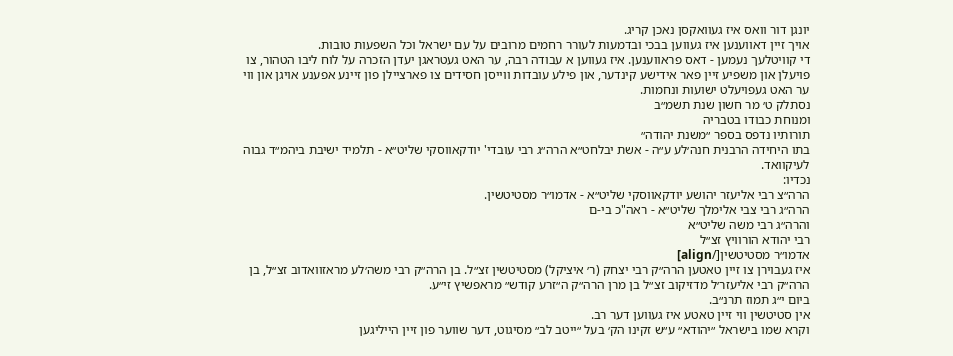יונגן דור וואס איז געוואקסן נאכן קריג.
אויך זיין דאווענען איז געווען בבכי ובדמעות לעורר רחמים מרובים על עם ישראל וכל השפעות טובות.
די קוויטלעך נעמען - דאס פראווענען. איז געווען א עבודה רבה, ער האט געטראגן יעדן הזכרה על לוח ליבו הטהור, צו פויעלן און משפיע זיין פאר אידישע קינדער, און פילע עובדות ווייסן חסידים צו פארציילן פון זיינע אפענע אויגן און ווי ער האט געפויעלט ישועות ונחמות.
נסתלק ט׳ מר חשון שנת תשמ״ב
ומנוחת כבודו בטבריה
תורותיו נדפס בספר ״משנת יהודה״
בתו היחידה הרבנית חנה׳לע ע״ה - אשת יבלחט״א הרה״ג רבי עובדי' יודקאווסקי שליט״א - תלמיד ישיבת ביהמ״ד גבוה לעיקוואד.
נכדיו:
הרה״צ רבי אליעזר יהושע יודקאווסקי שליט״א - אדמו״ר מסטיטשין.
הרה״ג רבי צבי אלימלך שליט״א - ראה"כ בי-ם
והרה״ג רבי משה שליט״א
רבי יהודא הורוויץ זצ״ל
אדמו״ר מסטיטשין[/align]
איז געבוירן צו זיין טאטען הרה״ק רבי יצחק (ר׳ איציקל) מסטיטשין זצ״ל. בן הרה״ק רבי משה׳לע מראזוואדוב זצ״ל, בן הרה״ק רבי אליעזר׳ל מדזיקוב זצ״ל בן מרן הרה״ק ה״זרע קודש״ מראפשיץ זי״ע.
ביום י״ג תמוז תרנ״ב.
אין סטיטשין ווי זיין טאטע איז געווען דער רב.
וקרא שמו בישראל ״יהודא״ ע״ש זקינו הק׳ בעל ״ייטב לב״ מסיגוט, דער שווער פון זיין הייליגען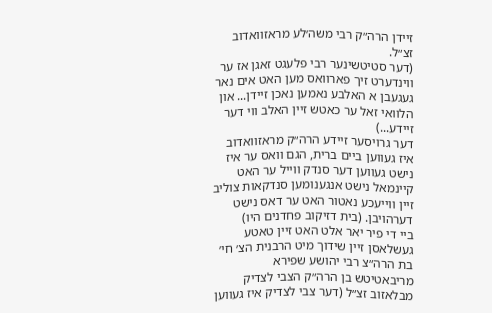זיידן הרה״ק רבי משה׳לע מראזוואדוב זצ״ל.
(דער סטיטשינער רבי פלעגט זאגן אז ער ווינדערט זיך פארוואס מען האט אים נאר געגעבן א האלבע נאמען נאכן זיידן... און הלוואי זאל ער כאטש זיין האלב ווי דער זיידע...)
דער גרויסער זיידע הרה״ק מראזוואדוב איז געווען ביים ברית, הגם וואס ער איז נישט געווען דער סנדק ווייל ער האט קיינמאל נישט אנגענומען סנדקאות צוליב זיין ווייעכע נאטור האט ער דאס נישט דערהויבן. (בית דזיקוב פחדנים היו)
ביי די פיר יאר אלט האט זיין טאטע געשלאסן זיין שידוך מיט הרבנית הצ׳ חי׳ בת הרה״צ רבי יהושע שפירא מריבאטיטש בן הרה״ק הצבי לצדיק מבלאזוב זצ״ל (דער צבי לצדיק איז געווען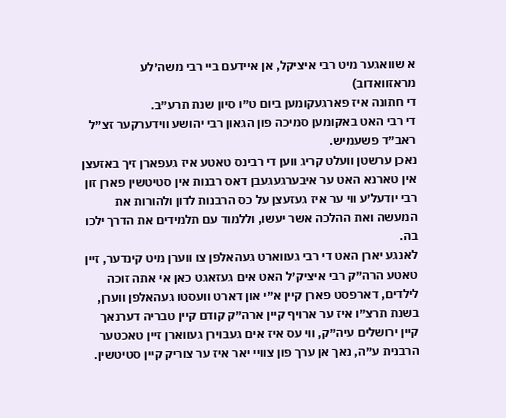א שוואגער מיט רבי איציקל, אן איידעם ביי רבי משה׳לע מראזוואדוב)
די חתונה איז פארגעקומען ביום ט״ו סיון שנת תרע״ב.
די רבי האט באקומען סמיכה פון הגאון רבי יהושע ווידערקער זצ״ל ראב״ד פשעמיש.
נאכן ערשטן וועלט קריג ווען די רבינס טאטע איז געפארן זיך באזעצן אין טארנא האט ער איבערגעגעבן דאס רבנות אין סטיטשין פארן זון רבי יודעל׳ע ווי ער איז געזעצן על כס הרבנות לדון ולהורות את המעשה ואת ההלכה אשר יעשו, וללמוד עם תלמידים את הדרך ילכו בה.
לאנגע יארן האט די רבי געווארט געהאלפן צו ווערן מיט קינדער, זיין טאטע הרה״ק רבי איציק׳ל האט אים געזאגט כאן אי אתה זוכה לילדים, דארפסט פארן קיין א״י און דארט וועסטו געהאלפן ווערן, בשנת תרצ״ו איז ער ארויף קיין ארה״ק קודם קיין טבריה דערנאך קיין ירושלים עיה״ק, ווי עס איז אים געבוירן געווארן זיין טאכטער הרבנית ע״ה, נאך אן ערך פון צוויי יאר איז ער צוריק קיין סטיטשין.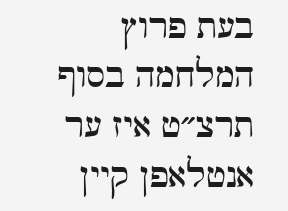בעת פרוץ המלחמה בסוף תרצ״ט איז ער אנטלאפן קיין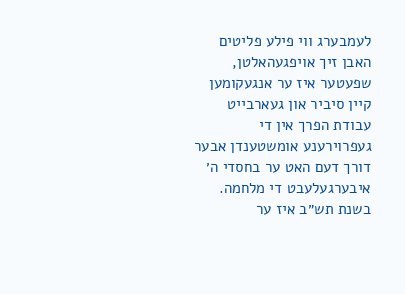לעמבערג ווי פילע פליטים האבן זיך אויפגעהאלטן, שפעטער איז ער אנגעקומען קיין סיביר און געארבייט עבודת הפרך אין די געפרוירענע אומשטענדן אבער דורך דעם האט ער בחסדי ה׳ איבערגעלעבט די מלחמה.
בשנת תש״ב איז ער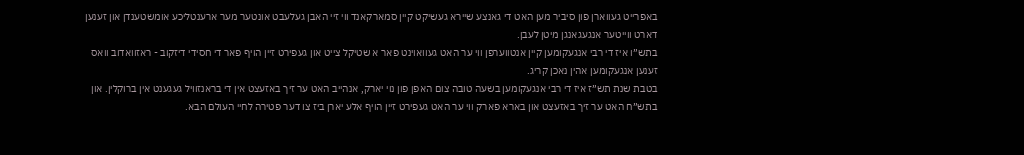באפרייט געווארן פון סיביר מען האט די גאנצע שיירא געשיקט קיין סמארקאנד ווי זיי האבן געלעבט אונטער מער ארענטליכע אומשטענדן און זענען דארט ווייטער אנגעגאנגן מיטן לעבן.
בתש״ו איז די רבי אנגעקומען קיין אנטווערפן ווי ער האט געוואוינט פאר א שטיקל צייט און געפירט זיין הויף פאר די חסידי דיזקוב - ראזוואדוב וואס זענען אנגעקומען אהין נאכן קריג.
בטבת שנת תש״ז איז די רבי אנגעקומען בשעה טובה צום האפן פון נוי יארק, אנהייב האט ער זיך באזעצט אין די בראנזוויל געגענט אין ברוקלין. און בתש״ח האט ער זיך באזעצט און בארא פארק ווי ער האט געפירט זיין הויף אלע יארן ביז צו דער פטירה לחיי העולם הבא.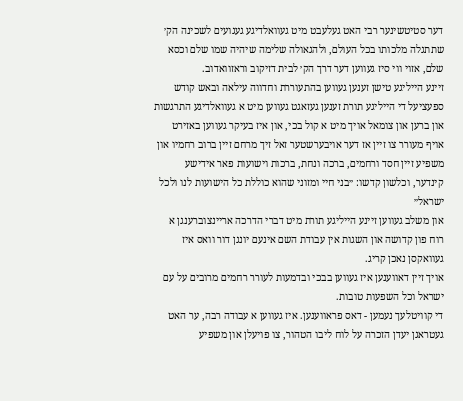דער סטיטשינער רבי האט געלעבט מיט געוואלדיגע געגועים לשכינה הק׳ שתתגלה מלכותו בכל העולם, ולהגאולה שלימה שיהיה שמו שלם וכסא שלם, אזוי ווי סיז געווען דער דרך הק׳ לבית דזיקוב וראזוואדוב.
זיינע הייליגע טישן זענען געווען בהתעוררת וחדווה עילאה ובאש קודש ספעציעל די הייליגע תורת זענען געזאגט געווען מיט א געוואלדיגע התרגשות און ברען און צומאל אויך מיט א קול בכי, און איז בעיקר געווען באזירט אויף מעורר צו זיין אז דער אויבערשטער זאל זיך מרחם זיין ברוב רחמיו און משפיע זיין חסד ורחמים, ברכה ונחת, ברכות וישועות פאר אידישע קינדער, וכלשון קדשו: ״בני חיי ומזוני שהוא כוללת כל הישועות לנו ולכל ישראל״
און משלב געווען זיינע הייליגע תורת מיט דברי הדרכה אריינצוברענגן א רוח פון קדושה און השגות אין עבודת השם אינעם יונגן דור וואס איז געוואקסן נאכן קריג.
אויך זיין דאווענען איז געווען בבכי ובדמעות לעורר רחמים מרובים על עם ישראל וכל השפעות טובות.
די קוויטלעך נעמען - דאס פראווענען. איז געווען א עבודה רבה, ער האט געטראגן יעדן הזכרה על לוח ליבו הטהור, צו פויעלן און משפיע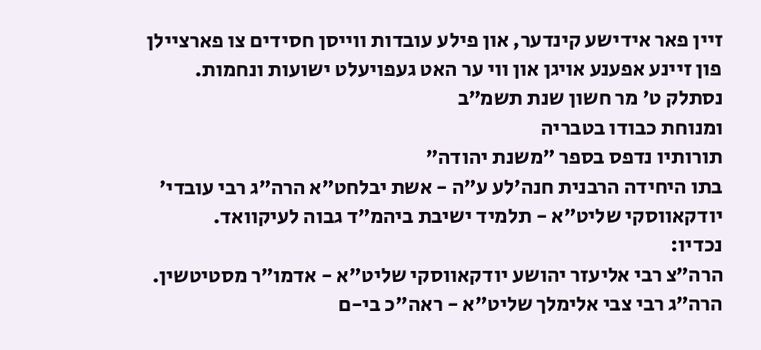זיין פאר אידישע קינדער, און פילע עובדות ווייסן חסידים צו פארציילן פון זיינע אפענע אויגן און ווי ער האט געפויעלט ישועות ונחמות.
נסתלק ט׳ מר חשון שנת תשמ״ב
ומנוחת כבודו בטבריה
תורותיו נדפס בספר ״משנת יהודה״
בתו היחידה הרבנית חנה׳לע ע״ה - אשת יבלחט״א הרה״ג רבי עובדי' יודקאווסקי שליט״א - תלמיד ישיבת ביהמ״ד גבוה לעיקוואד.
נכדיו:
הרה״צ רבי אליעזר יהושע יודקאווסקי שליט״א - אדמו״ר מסטיטשין.
הרה״ג רבי צבי אלימלך שליט״א - ראה"כ בי-ם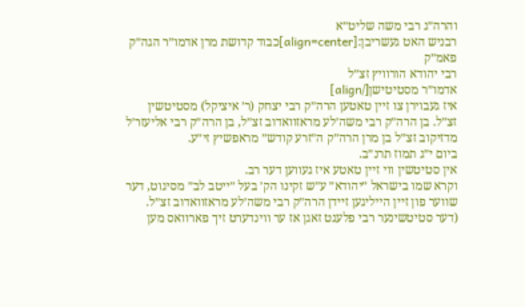והרה״ג רבי משה שליט״א
רבניש האט געשריבן:[align=center]כבוד קדושת מרן אדמו״ר הגה״ק פאמ״ק
רבי יהודא הורוויץ זצ״ל
אדמו״ר מסטיטישן[/align]
איז געבוירן צו זיין טאטען הרה״ק רבי יצחק (ר׳ איציקל) מסטיטשין זצ״ל. בן הרה״ק רבי משה׳לע מראזוואדוב זצ״ל, בן הרה״ק רבי אליעזר׳ל מדזיקוב זצ״ל בן מרן הרה״ק ה״זרע קודש״ מראפשיץ זי״ע.
ביום י״ג תמוז תרנ״ב.
אין סטיטשין ווי זיין טאטע איז געווען דער רב.
וקרא שמו בישראל ״יהודא״ ע״ש זקינו הק׳ בעל ״ייטב לב״ מסיגוט, דער שווער פון זיין הייליגען זיידן הרה״ק רבי משה׳לע מראזוואדוב זצ״ל.
(דער סטיטשינער רבי פלעגט זאגן אז ער ווינדערט זיך פארוואס מען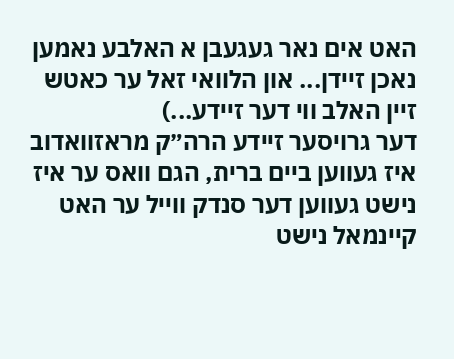האט אים נאר געגעבן א האלבע נאמען נאכן זיידן... און הלוואי זאל ער כאטש זיין האלב ווי דער זיידע...)
דער גרויסער זיידע הרה״ק מראזוואדוב איז געווען ביים ברית, הגם וואס ער איז נישט געווען דער סנדק ווייל ער האט קיינמאל נישט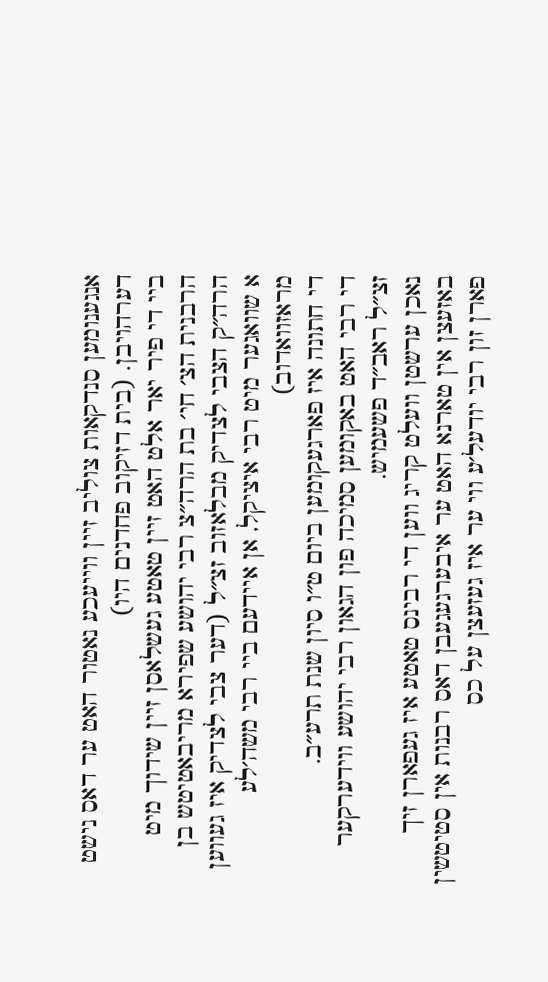אנגענומען סנדקאות צוליב זיין ווייעכע נאטור האט ער דאס נישט דערהויבן. (בית דזיקוב פחדנים היו)
ביי די פיר יאר אלט האט זיין טאטע געשלאסן זיין שידוך מיט הרבנית הצ׳ חי׳ בת הרה״צ רבי יהושע שפירא מריבאטיטש בן הרה״ק הצבי לצדיק מבלאזוב זצ״ל (דער צבי לצדיק איז געווען א שוואגער מיט רבי איציקל, אן איידעם ביי רבי משה׳לע מראזוואדוב)
די חתונה איז פארגעקומען ביום ט״ו סיון שנת תרע״ב.
די רבי האט באקומען סמיכה פון הגאון רבי יהושע ווידערקער זצ״ל ראב״ד פשעמיש.
נאכן ערשטן וועלט קריג ווען די רבינס טאטע איז געפארן זיך באזעצן אין טארנא האט ער איבערגעגעבן דאס רבנות אין סטיטשין פארן זון רבי יודעל׳ע ווי ער איז געזעצן על כס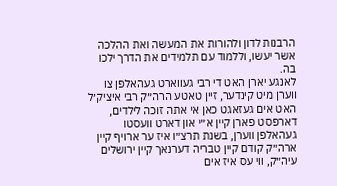הרבנות לדון ולהורות את המעשה ואת ההלכה אשר יעשו, וללמוד עם תלמידים את הדרך ילכו בה.
לאנגע יארן האט די רבי געווארט געהאלפן צו ווערן מיט קינדער, זיין טאטע הרה״ק רבי איציק׳ל האט אים געזאגט כאן אי אתה זוכה לילדים, דארפסט פארן קיין א״י און דארט וועסטו געהאלפן ווערן, בשנת תרצ״ו איז ער ארויף קיין ארה״ק קודם קיין טבריה דערנאך קיין ירושלים עיה״ק, ווי עס איז אים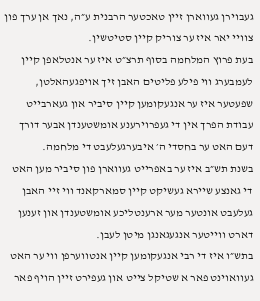געבוירן געווארן זיין טאכטער הרבנית ע״ה, נאך אן ערך פון צוויי יאר איז ער צוריק קיין סטיטשין.
בעת פרוץ המלחמה בסוף תרצ״ט איז ער אנטלאפן קיין לעמבערג ווי פילע פליטים האבן זיך אויפגעהאלטן, שפעטער איז ער אנגעקומען קיין סיביר און געארבייט עבודת הפרך אין די געפרוירענע אומשטענדן אבער דורך דעם האט ער בחסדי ה׳ איבערגעלעבט די מלחמה.
בשנת תש״ב איז ער באפרייט געווארן פון סיביר מען האט די גאנצע שיירא געשיקט קיין סמארקאנד ווי זיי האבן געלעבט אונטער מער ארענטליכע אומשטענדן און זענען דארט ווייטער אנגעגאנגן מיטן לעבן.
בתש״ו איז די רבי אנגעקומען קיין אנטווערפן ווי ער האט געוואוינט פאר א שטיקל צייט און געפירט זיין הויף פאר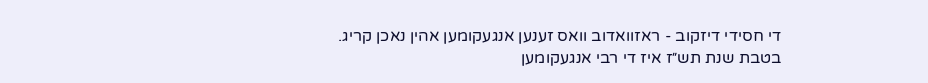די חסידי דיזקוב - ראזוואדוב וואס זענען אנגעקומען אהין נאכן קריג.
בטבת שנת תש״ז איז די רבי אנגעקומען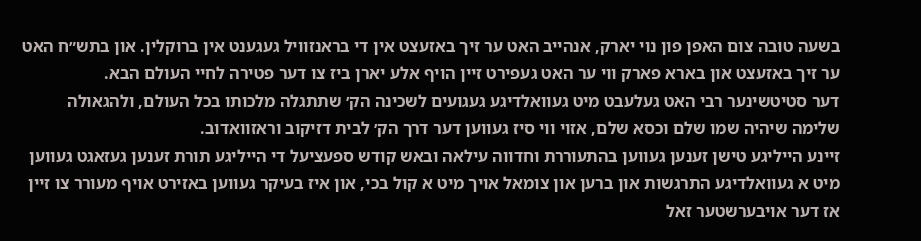בשעה טובה צום האפן פון נוי יארק, אנהייב האט ער זיך באזעצט אין די בראנזוויל געגענט אין ברוקלין. און בתש״ח האט ער זיך באזעצט און בארא פארק ווי ער האט געפירט זיין הויף אלע יארן ביז צו דער פטירה לחיי העולם הבא.
דער סטיטשינער רבי האט געלעבט מיט געוואלדיגע געגועים לשכינה הק׳ שתתגלה מלכותו בכל העולם, ולהגאולה שלימה שיהיה שמו שלם וכסא שלם, אזוי ווי סיז געווען דער דרך הק׳ לבית דזיקוב וראזוואדוב.
זיינע הייליגע טישן זענען געווען בהתעוררת וחדווה עילאה ובאש קודש ספעציעל די הייליגע תורת זענען געזאגט געווען מיט א געוואלדיגע התרגשות און ברען און צומאל אויך מיט א קול בכי, און איז בעיקר געווען באזירט אויף מעורר צו זיין אז דער אויבערשטער זאל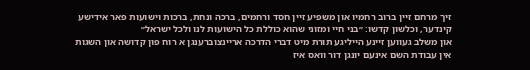זיך מרחם זיין ברוב רחמיו און משפיע זיין חסד ורחמים, ברכה ונחת, ברכות וישועות פאר אידישע קינדער, וכלשון קדשו: ״בני חיי ומזוני שהוא כוללת כל הישועות לנו ולכל ישראל״
און משלב געווען זיינע הייליגע תורת מיט דברי הדרכה אריינצוברענגן א רוח פון קדושה און השגות אין עבודת השם אינעם יונגן דור וואס איז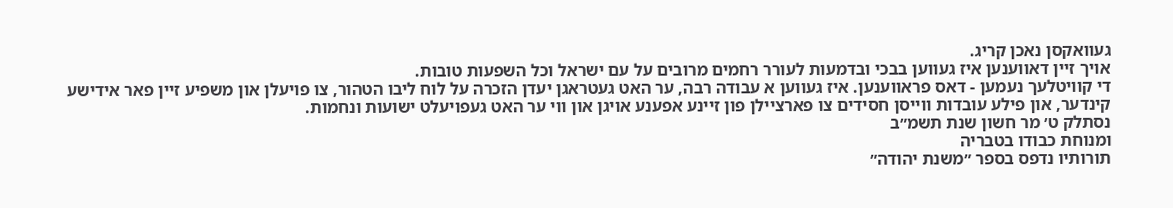געוואקסן נאכן קריג.
אויך זיין דאווענען איז געווען בבכי ובדמעות לעורר רחמים מרובים על עם ישראל וכל השפעות טובות.
די קוויטלעך נעמען - דאס פראווענען. איז געווען א עבודה רבה, ער האט געטראגן יעדן הזכרה על לוח ליבו הטהור, צו פויעלן און משפיע זיין פאר אידישע קינדער, און פילע עובדות ווייסן חסידים צו פארציילן פון זיינע אפענע אויגן און ווי ער האט געפויעלט ישועות ונחמות.
נסתלק ט׳ מר חשון שנת תשמ״ב
ומנוחת כבודו בטבריה
תורותיו נדפס בספר ״משנת יהודה״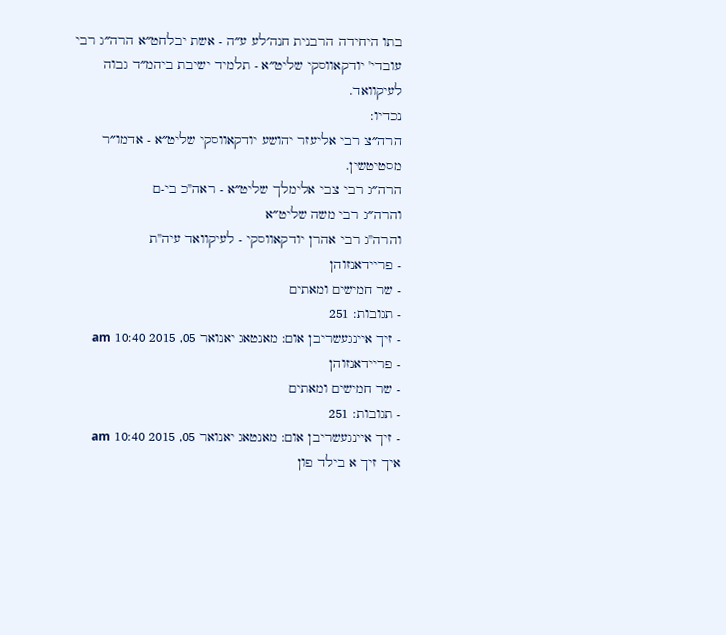בתו היחידה הרבנית חנה׳לע ע״ה - אשת יבלחט״א הרה״ג רבי עובדי' יודקאווסקי שליט״א - תלמיד ישיבת ביהמ״ד גבוה לעיקוואד.
נכדיו:
הרה״צ רבי אליעזר יהושע יודקאווסקי שליט״א - אדמו״ר מסטיטשין.
הרה״ג רבי צבי אלימלך שליט״א - ראה"כ בי-ם
והרה״ג רבי משה שליט״א
והרה''ג רבי אהרן יודקאווסקי - לעיקוואד עיה''ת
- פריידאנזוהן
- שר חמישים ומאתים
- תגובות: 251
- זיך איינגעשריבן אום: מאנטאג יאנואר 05, 2015 10:40 am
- פריידאנזוהן
- שר חמישים ומאתים
- תגובות: 251
- זיך איינגעשריבן אום: מאנטאג יאנואר 05, 2015 10:40 am
איך זיך א בילד פון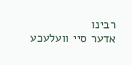רבינו
אדער סיי וועלעכע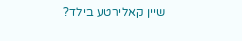שיין קאלירטע בילד?